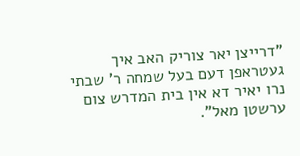"דרייצן יאר צוריק האב איך געטראפן דעם בעל שמחה ר' שבתי נרו יאיר דא אין בית המדרש צום ערשטן מאל".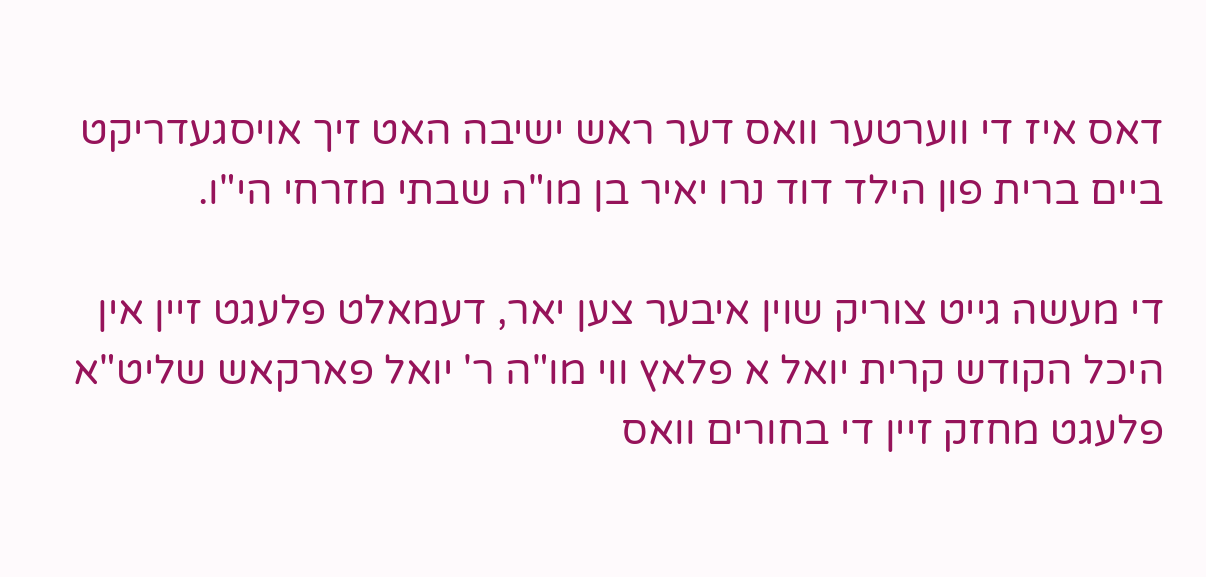דאס איז די ווערטער וואס דער ראש ישיבה האט זיך אויסגעדריקט ביים ברית פון הילד דוד נרו יאיר בן מו"ה שבתי מזרחי הי"ו.

די מעשה גייט צוריק שוין איבער צען יאר, דעמאלט פלעגט זיין אין היכל הקודש קרית יואל א פלאץ ווי מו"ה ר' יואל פארקאש שליט"א פלעגט מחזק זיין די בחורים וואס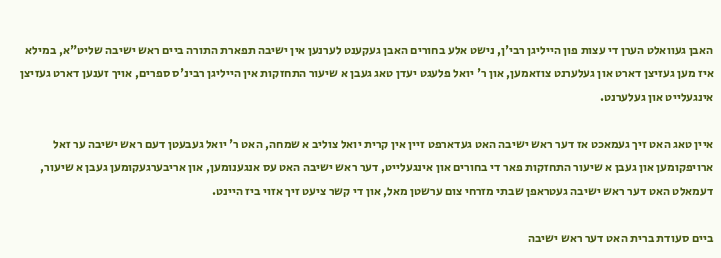האבן געוואלט הערן די עצות פון הייליגן רבי'ן, נישט אלע בחורים האבן געקענט לערנען אין ישיבה תפארת התורה ביים ראש ישיבה שליט"א, במילא איז מען געזיצן דארט און געלערנט צוזאמען, און ר' יואל פלעגט יעדן טאג געבן א שיעור התחזקות אין הייליגן רבינ'ס ספרים, אויך זענען דארט געזיצן אינגעלייט און געלערנט.

איין טאג האט זיך געמאכט אז דער ראש ישיבה האט געדארפט זיין אין קרית יואל צוליב א שמחה, האט ר' יואל געבעטן דעם ראש ישיבה ער זאל ארויפקומען און געבן א שיעור התחזקות פאר די בחורים און אינגעלייט, דער ראש ישיבה האט עס אנגענומען, און אריבערגעקומען געבן א שיעור, דעמאלט האט דער ראש ישיבה געטראפן שבתי מזרחי צום ערשטן מאל, און די קשר ציעט זיך אזוי ביז היינט.

ביים סעודת ברית האט דער ראש ישיבה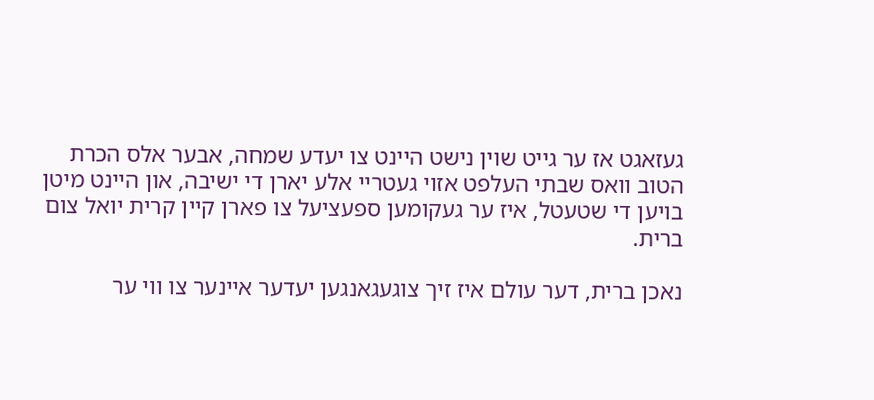געזאגט אז ער גייט שוין נישט היינט צו יעדע שמחה, אבער אלס הכרת הטוב וואס שבתי העלפט אזוי געטריי אלע יארן די ישיבה, און היינט מיטן בויען די שטעטל, איז ער געקומען ספעציעל צו פארן קיין קרית יואל צום ברית.

נאכן ברית, דער עולם איז זיך צוגעגאנגען יעדער איינער צו ווי ער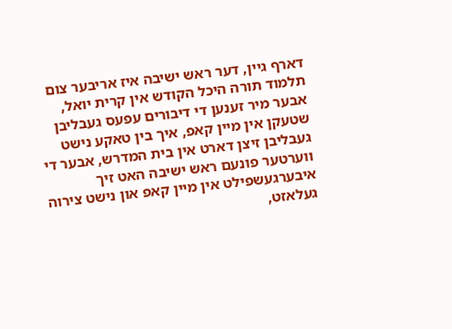דארף גיין, דער ראש ישיבה איז אריבער צום תלמוד תורה היכל הקודש אין קרית יואל, אבער מיר זענען די דיבורים עפעס געבליבן שטעקן אין מיין קאפ, איך בין טאקע נישט געבליבן זיצן דארט אין בית המדרש, אבער די ווערטער פונעם ראש ישיבה האט זיך איבערגעשפילט אין מיין קאפ און נישט צירוה געלאזט,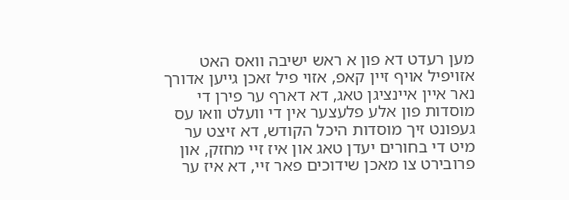מען רעדט דא פון א ראש ישיבה וואס האט אזויפיל אויף זיין קאפ, אזוי פיל זאכן גייען אדורך נאר איין איינציגן טאג, דא דארף ער פירן די מוסדות פון אלע פלעצער אין די וועלט וואו עס געפונט זיך מוסדות היכל הקודש, דא זיצט ער מיט די בחורים יעדן טאג און איז זיי מחזק, און פרובירט צו מאכן שידוכים פאר זיי, דא איז ער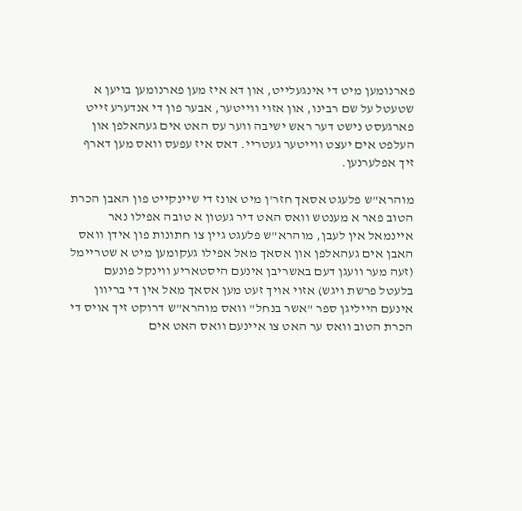פארנומען מיט די אינגעלייט, און דא איז מען פארנומען בויען א שטעטל על שם רבינו, און אזוי ווייטער, אבער פון די אנדערע זייט פארגעסט נישט דער ראש ישיבה ווער עס האט אים געהאלפן און העלפט אים יעצט ווייטער געטריי. דאס איז עפעס וואס מען דארף זיך אפלערנען.

מוהרא"ש פלעגט אסאך חזר'ן מיט אונז די שיינקייט פון האבן הכרת הטוב פאר א מענטש וואס האט דיר געטון א טובה אפילו נאר איינמאל אין לעבן, מוהרא"ש פלעגט גיין צו חתונות פון אידן וואס האבן אים געהאלפן און אסאך מאל אפילו געקומען מיט א שטריימל (זעה מער וועגן דעם באשריבן אינעם היסטאריע ווינקל פונעם בלעטל פרשת ויגש) אזוי אויך זעט מען אסאך מאל אין די בריוון אינעם הייליגן ספר "אשר בנחל" וואס מוהרא"ש דרוקט זיך אויס די הכרת הטוב וואס ער האט צו איינעם וואס האט אים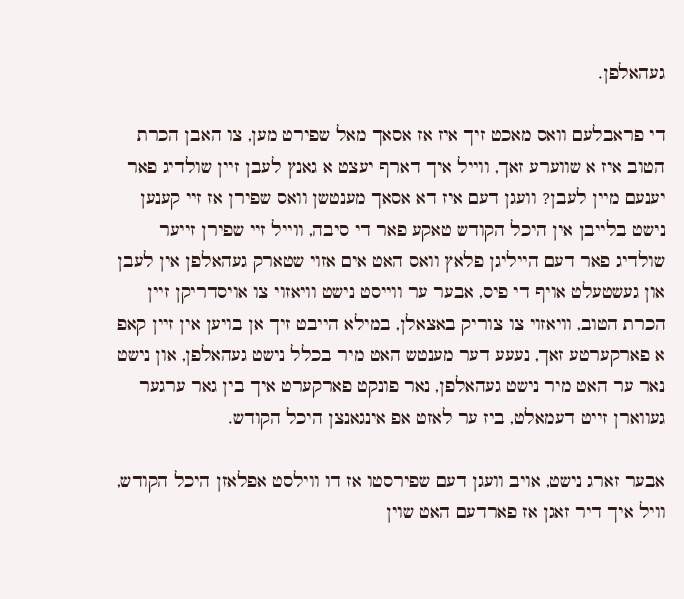געהאלפן.

די פראבלעם וואס מאכט זיך איז אז אסאך מאל שפירט מען, צו האבן הכרת הטוב איז א שווערע זאך, ווייל איך דארף יעצט א גאנץ לעבן זיין שולדיג פאר יענעם מיין לעבן? וועגן דעם איז דא אסאך מענטשן וואס שפירן אז זיי קענען נישט בלייבן אין היכל הקודש טאקע פאר די סיבה, ווייל זיי שפירן זייער שולדיג פאר דעם הייליגן פלאץ וואס האט אים אזוי שטארק געהאלפן אין לעבן און געשטעלט אויף די פיס, אבער ער ווייסט נישט וויאזוי צו אויסדריקן זיין הכרת הטוב, וויאזוי צו צוריק באצאלן, במילא הייבט זיך אן בויען אין זיין קאפ א פארקערטע זאך, נעעע דער מענטש האט מיר בכלל נישט געהאלפן, און נישט נאר ער האט מיר נישט געהאלפן, נאר פונקט פארקערט איך בין גאר ערגער געווארן זייט דעמאלט, ביז ער לאזט אפ אינגאנצן היכל הקודש.

אבער זארג נישט, אויב וועגן דעם שפירסטו אז דו ווילסט אפלאזן היכל הקודש, וויל איך דיר זאגן אז פארדעם האט שוין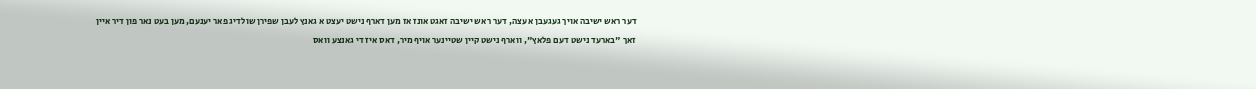דער ראש ישיבה אויך געגעבן א עצה, דער ראש ישיבה זאגט אונז אז מען דארף נישט יעצט א גאנץ לעבן שפירן שולדיג פאר יענעם, מען בעט נאר פון דיר איין זאך "בארעד נישט דעם פלאץ", ווארף נישט קיין שטיינער אויף מיר, דאס איז די גאנצע וואס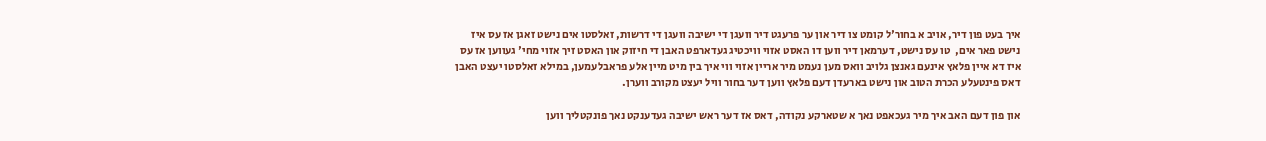איך בעט פון דיר, אויב א בחור'ל קומט צו דיר און ער פרעגט דיר וועגן די ישיבה וועגן די דרשות, זאלסטו אים נישט זאגן אז עס איז נישט פאר אים,  טו עס נישט, דערמאן דיר ווען דו האסט אזוי וויכטיג געדארפט האבן די חיזוק און האסט זיך אזוי מחי' געווען אז עס איז דא איין פלאץ אינעם גאנצן גלויב וואס מען נעמט מיר אריין אזוי ווי איך בין מיט מיין אלע פראבלעמען, במילא זאלסטו יעצט האבן דאס פינטעלע הכרת הטוב און נישט בארעדן דעם פלאץ ווען דער בחור וויל יעצט מקורב ווערן.

און פון דעם האב איך מיר געכאפט נאך א שטארקע נקודה, דאס אז דער ראש ישיבה געדענקט נאך פונקטליך ווען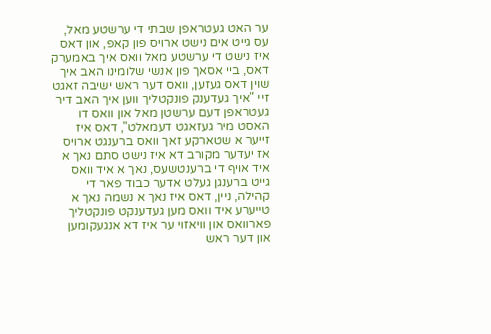ער האט געטראפן שבתי די ערשטע מאל, עס גייט אים נישט ארויס פון קאפ, און דאס איז נישט די ערשטע מאל וואס איך באמערק דאס, ביי אסאך פון אנשי שלומינו האב איך שוין דאס געזען, וואס דער ראש ישיבה זאגט זיי "איך געדענק פונקטליך ווען איך האב דיר געטראפן דעם ערשטן מאל און וואס דו האסט מיר געזאגט דעמאלט", דאס איז זייער א שטארקע זאך וואס ברענגט ארויס אז יעדער מקורב דא איז נישט סתם נאך א איד אויף די ברענטשעס, נאך א איד וואס גייט ברענגן געלט אדער כבוד פאר די קהילה, ניין, דאס איז נאך א נשמה נאך א טייערע איד וואס מען געדענקט פונקטליך פארוואס און וויאזוי ער איז דא אנגעקומען און דער ראש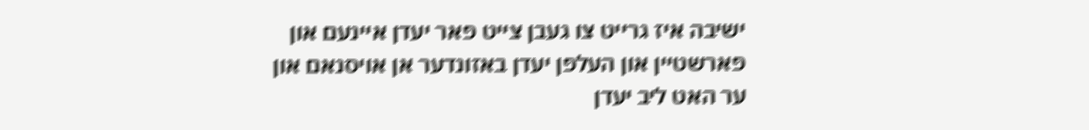ישיבה איז גרייט צו געבן צייט פאר יעדן איינעם און פארשטיין און העלפן יעדן באזונדער אן אויסנאם און ער האט ליב יעדן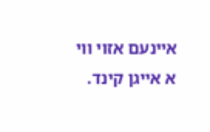איינעם אזוי ווי א אייגן קינד.